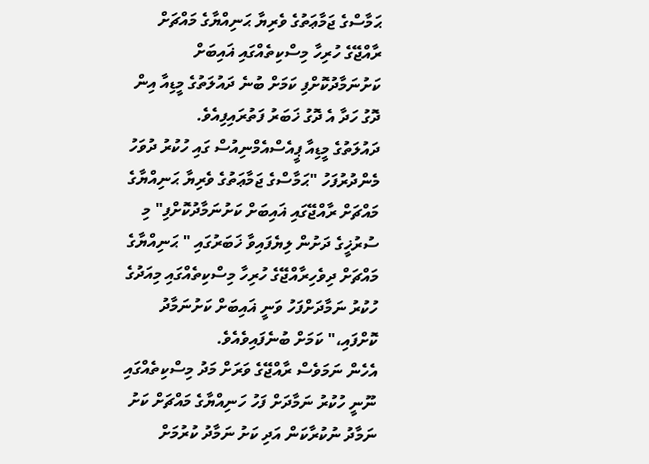ޙަމާސްގެ ޖަމާޢަތުގެ ވެރިޔާ ޙަނިއްޔާގެ މައްޗަށް ރާއްޖޭގެ ހުރިހާ މިސްކިތެއްގައި ޣައިބަށް ކަށުނަމާދުކޮށްފި ކަމަށް ބުނެ ދައުލަތުގެ މީޑިއާ އިން ދޮގު ހަދާ އެ ދޮގު ޚަބަރު ފަތުރައިފިއެވެ.
ދައުލަތުގެ މީޑިއާ ޕީއެސްއެމްނިއުސް ގައި ހުކުރު ދުވަހު މެންދުރުފަހު "ޙަމާސްގެ ޖަމާޢަތުގެ ވެރިޔާ ޙަނިއްޔާގެ މައްޗަށް ރާއްޖޭގައި ޣައިބަށް ކަށުނަމާދުކޮށްފި" މި ސުރުޚީގެ ދަށުން ލިޔެފައިވާ ޚަބަރުގައި " ޙަނިއްޔާގެ މައްޗަށް ދިވެހިރާއްޖޭގެ ހުރިހާ މިސްކިތެއްގައި މިއަދުގެ ހުކުރު ނަމާދަށްފަހު ވަނީ ޣައިބަށް ކަށުނަމާދު ކޮށްފައި،" ކަމަށް ބުނެފައިވެއެވެ.
އެހެން ނަމަވެސް ރާއްޖޭގެ ވަރަށް މަދު މިސްކިތެއްގައި ނޫނީ ހުކުރު ނަމާދަށް ފަހު ހަނިއްޔާގެ މައްޗަށް ކަށު ނަމާދު ނުކުރާކަން އަދި ކަށު ނަމާދު ކުރުމަށް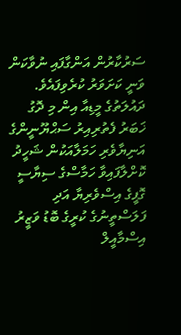ސަރުކާރުން އަންގާފައި ނުވާކަން ވަނީ ކަށަވަރު ކުރެވިފައެވެ.
ދައުލަތުގެ މީޑިއާ އިން މި ދޮގު ޚަބަރު ފެތުރިއިރު ސަޙްޔޫނީންގެ އަނިޔާވެރި ހަމަލާއަކުން ޝަހީދު ކޮށްލާފައިވާ ހަމާސްގެ ސިޔާސީ ގޮފީގެ އިސްވެރިޔާ އަދި ފަލަސްތީނުގެ ކުރީގެ ބޮޑު ވަޒީރު އިސްމާއީލް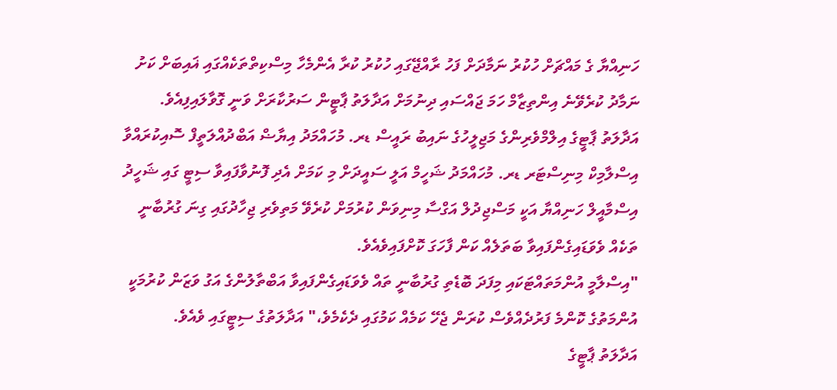ހަނިއްޔާ ގެ މައްޗަށް ހުކުރު ނަމާދަށް ފަހު ރާއްޖޭގައި ހުކުރު ކުރާ އެންމެހާ މިސްކިތްތަކެއްގައި ޣައިބަށް ކަށު ނަމާދު ކުރެވޭނެ އިންތިޒާމް ހަމަ ޖައްސައި ދިނުމަށް އަދާލަތު ޕާޓީން ސަރުކާރަށް ވަނީ ގޮވާލައިފިއެވެ.
އަދާލަތު ޕާޓީގެ އިލްމްވެރިންގެ މަޖިލީހުގެ ނައިބު ރައީސް ޑރ. މުހައްމަދު އިޔާޟް އަބްދުއްލަތީފް ސޮއިކުރައްވާ އިސްލާމިކް މިނިސްޓަރ ޑރ. މުހައްމަދު ޝަހީމް އަލީ ސައީދަށް މި ކަމަށް އެދި ފޮނުވާފައިވާ ސިޓީ ގައި ޝަހީދު އިސްމާއީލް ހަނިއްޔާ އަކީ މަސްޖިދުލް އަގްސާ މިނިވަން ކުރުމަށް ކުރެވޭ މަތިވެރި ޖިހާދުގައި ގިނަ ގުރުބާނީ ތަކެއް ވެވަޑައިގެންފައިވާ ބަތަލެއް ކަން ފާހަގަ ކޮށްފައިވެއެވެ.
"އިސްލާމީ އުންމަތައްޓަކައި މިފަދަ ބޮޑެތި ގުރުބާނީ ތައް ވެވަޑައިގެންފައިވާ އަބްތާލުންގެ އަގު ވަޒަން ކުރުމަކީ އުންމަތުގެ ކޮންމެ ފަރުދެއްވެސް ކުރަން ޖެހޭ ކަމެއް ކަމުގައި ދެކެމެވެ،" އަދާލަތުގެ ސިޓީގައި ވެއެވެ.
އަދާލަތު ޕާޓީގެ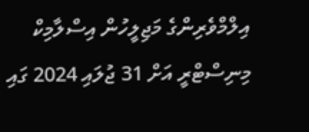އިލްމްވެރިންގެ މަޖިލީހުން އިސްލާމިކް މިނިސްޓްރީ އަށް 31 ޖުލައި 2024 ގައި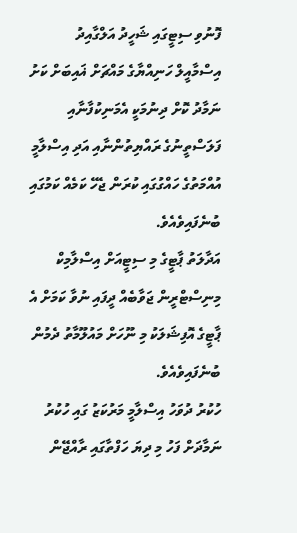ފޮނުވި ސިޓީގައި ޝަހީދު އަލްގާއިދު އިސްމާއީލް ހަނިއްޔާގެ މައްޗަށް ޣައިބަށް ކަށު ނަމާދު ކޮށް ދިނުމަކީ އެމަނިކުފާނާއި ފަލަސްތީނުގެ ރައްޔިތުންނާއި އަދި އިސްލާމީ އުއްމަތުގެ ހައްގުގައި ކުރަން ޖެހޭ ކަމެއް ކަމުގައި ބުނެފައިވެއެވެ.
އަދާލަތު ޕާޓީގެ މި ސިޓީއަށް އިސްލާމިކް މިނިސްޓްރީން ޖަވާބެއް ދީފައި ނުވާ ކަމަށް އެ ޕާޓީގެ އޮފިޝަލަކު މި ނޫހަށް މައުލޫމާތު ދެމުން ބުނެފައިވެއެވެ.
ހުކުރު ދުވަހު އިސްލާމީ މަރުކަޒު ގައި ހުކުރު ނަމާދަށް ފަހު މި ދިޔަ ހަފްތާގައި ރާއްޖޭން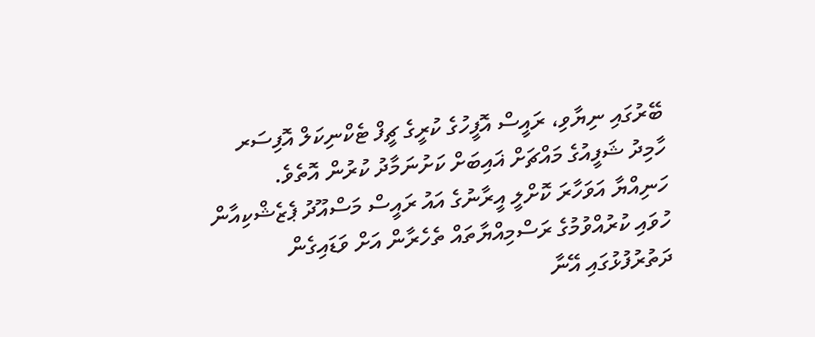ބޭރުގައި ނިޔާވި، ރައީސް އޮފީހުގެ ކުރީގެ ޗީފް ޓެކްނިކަލް އޮފިސަރ ހާމިދު ޝަފީއުގެ މައްޗަށް ޣައިބަށް ކަށުނަމާދު ކުރުން އޮތެވެ.
ހަނިއްޔާ އަވަހާރަ ކޮށްލީ އީރާނުގެ އައު ރައީސް މަސްއޫދު ޕެޒެޝްކިއާން ހުވައި ކުރުއްވުމުގެ ރަސްމިއްޔާތައް ތެހެރާން އަށް ވަޑައިގެން ދަތުރުފުޅުގައި އޭނާ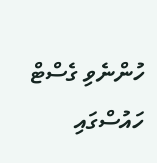ހުންނެވި ގެސްޓް ހައުސްގައި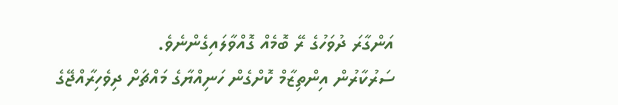އަންގާރަ ދުވަހުގެ ރޭ ބޮމެއް ގޮއްވާލައިގެންނެވެ.
ސަރުކާރުން އިންތިޒާމް ކޮށްގެން ހަނިއްޔާގެ މައްޗަށް ދިވެހިރާއްޖޭގެ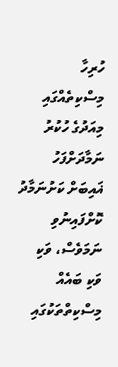ހުރިހާ މިސްކިތެއްގައި މިއަދުގެ ހުކުރު ނަމާދަށްފަހު ޣައިބަށް ކަށުނަމާދު ކޮށްފައިނުވި ނަމަވެސް، ވަކި ވަކި ބައެއް މިސްކިތްތަކުގައި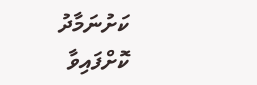ކަށުނަމާދު ކޮށްފައިވާ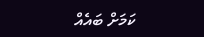ކަމަށް ބައެއް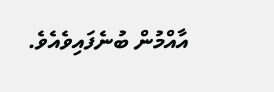އާއްމުން ބުނެފައިވެއެވެ.